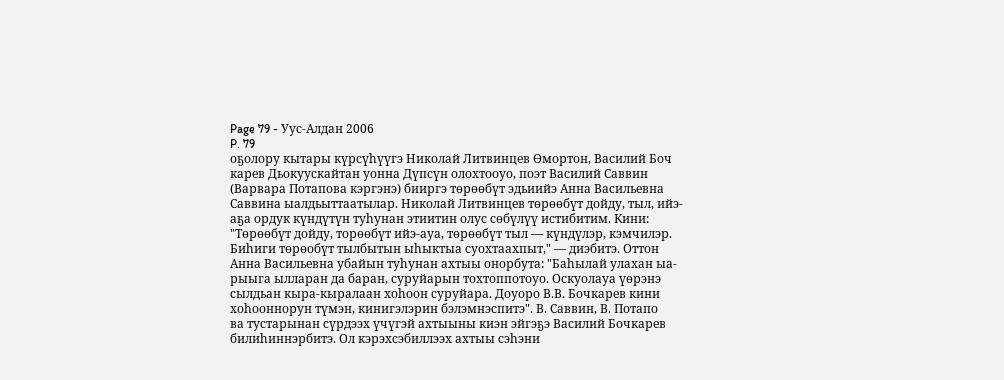Page 79 - Уус-Алдан 2006
P. 79
оҕолору кытары күрсүһүүгэ Николай Литвинцев Өмортон, Василий Боч
карев Дьокуускайтан уонна Дүпсүн олохтооуо, поэт Василий Саввин
(Варвара Потапова кэргэнэ) бииргэ төрөөбүт эдьиийэ Анна Васильевна
Саввина ыалдьыттаатылар. Николай Литвинцев төрөөбүт дойду, тыл, ийэ-
аҕа ордук күндүтүн туһунан этиитин олус сөбүлүү истибитим. Кини:
"Төрөөбүт дойду, торөөбүт ийэ-ауа, төрөөбүт тыл — күндүлэр, кэмчилэр.
Биһиги төрөобүт тылбытын ыһыктыа суохтаахпыт," — диэбитэ. Оттон
Анна Васильевна убайын туһунан ахтыы онорбута: "Баһылай улахан ыа-
рыыга ылларан да баран, суруйарын тохтоппотоуо. Оскуолауа үөрэнэ
сылдьан кыра-кыралаан хоһоон суруйара. Доуоро В.В. Бочкарев кини
хоһооннорун түмэн, кинигэлэрин бэлэмнэспитэ". В. Саввин, В. Потапо
ва тустарынан сүрдээх үчүгэй ахтыыны киэн эйгэҕэ Василий Бочкарев
билиһиннэрбитэ. Ол кэрэхсэбиллээх ахтыы сэһэни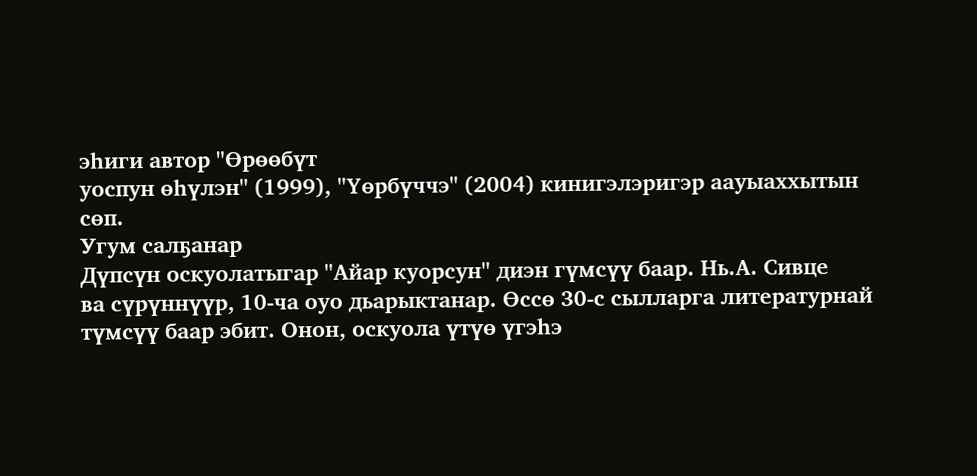эһиги автор "Өрөөбүт
уоспун өһүлэн" (1999), "Үөрбүччэ" (2004) кинигэлэригэр аауыаххытын
сөп.
Угум салҕанар
Дүпсүн оскуолатыгар "Айар куорсун" диэн гүмсүү баар. Нь.А. Сивце
ва сүрүннүүр, 10-ча оуо дьарыктанар. Өссө 30-с сылларга литературнай
түмсүү баар эбит. Онон, оскуола үтүө үгэһэ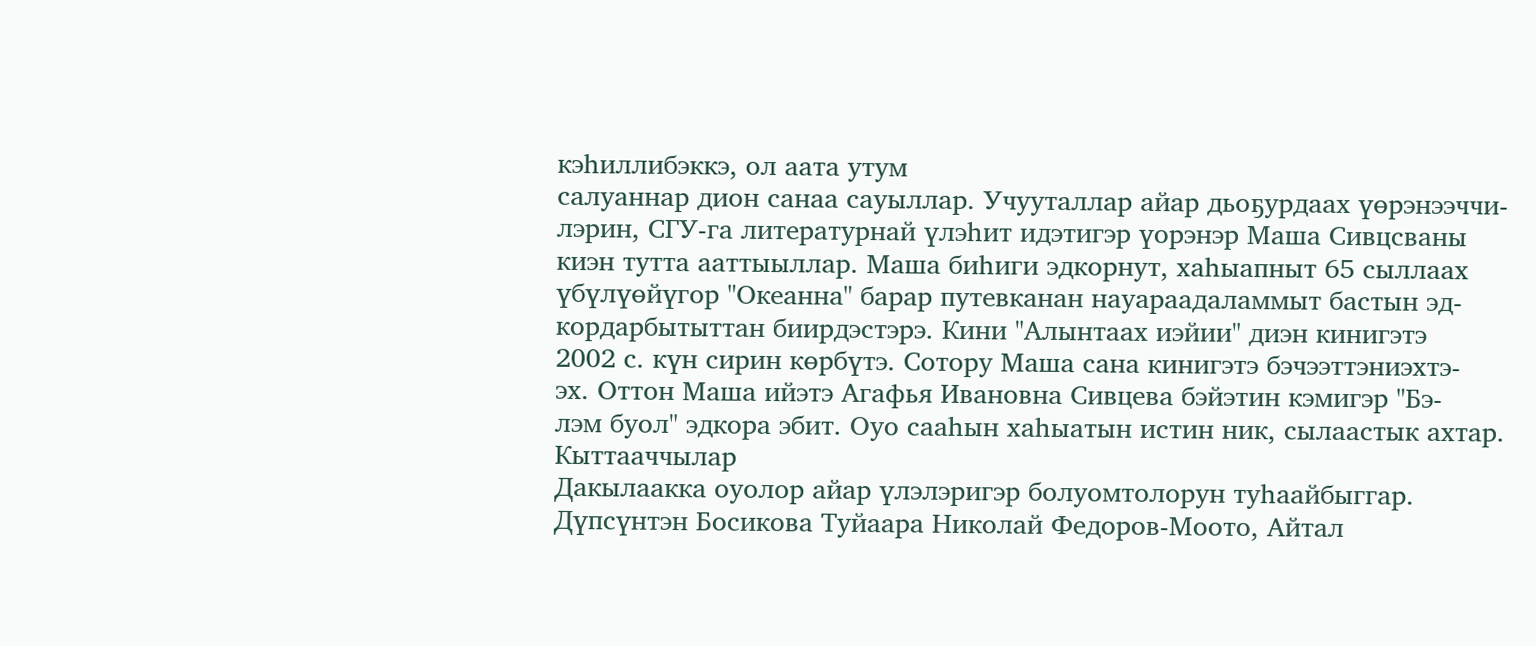кэһиллибэккэ, ол аата утум
салуаннар дион санаа сауыллар. Учууталлар айар дьоҕурдаах үөрэнээччи-
лэрин, СГУ-га литературнай үлэһит идэтигэр үорэнэр Маша Сивцсваны
киэн тутта ааттыыллар. Маша биһиги эдкорнут, хаһыапныт 65 сыллаах
үбүлүөйүгор "Океанна" барар путевканан науараадаламмыт бастын эд-
кордарбытыттан биирдэстэрэ. Кини "Алынтаах иэйии" диэн кинигэтэ
2002 с. күн сирин көрбүтэ. Сотору Маша сана кинигэтэ бэчээттэниэхтэ-
эх. Оттон Маша ийэтэ Агафья Ивановна Сивцева бэйэтин кэмигэр "Бэ-
лэм буол" эдкора эбит. Оуо сааһын хаһыатын истин ник, сылаастык ахтар.
Кыттааччылар
Дакылаакка оуолор айар үлэлэригэр болуомтолорун туһаайбыггар.
Дүпсүнтэн Босикова Туйаара Николай Федоров-Моото, Айтал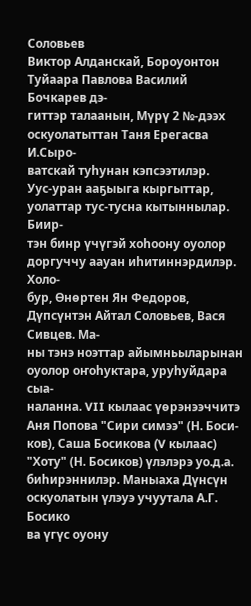Соловьев
Виктор Алданскай, Бороуонтон Туйаара Павлова Василий Бочкарев дэ-
гиттэр талаанын, Мүрү 2 №-дээх оскуолатыттан Таня Ерегасва И.Сыро-
ватскай туһунан кэпсээтилэр.
Уус-уран ааҕыыга кыргыттар, уолаттар тус-тусна кытыннылар. Биир-
тэн бинр үчүгэй хоһоону оуолор доргуччу аауан иһитиннэрдилэр. Холо-
бур, Өнөртен Ян Федоров, Дүпсүнтэн Айтал Соловьев, Вася Сивцев. Ма-
ны тэнэ ноэттар айымньыларынан оуолор оҥоһуктара, уруһуйдара сыа-
наланна. VII кылаас үөрэнээччитэ Аня Попова "Сири симээ" (Н. Боси-
ков), Саша Босикова (V кылаас) "Хоту" (Н. Босиков) үлэлэрэ уо.д.а.
биһирэннилэр. Маныаха Дүнсүн оскуолатын үлэуэ учуутала А.Г. Босико
ва үгүс оуону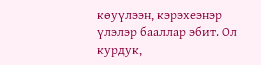көуүлээн, кэрэхеэнэр үлэлэр бааллар эбит. Ол курдук,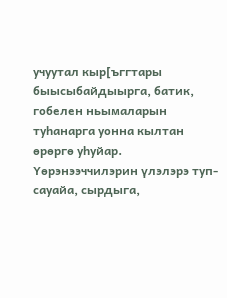учуутал кыр[ъггтары быысыбайдыырга, батик, гобелен ньымаларын
туһанарга уонна кылтан өрөргө уһуйар. Үөрэнээччилэрин үлэлэрэ туп-
сауайа, сырдыга,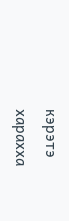кэрэтэ харахха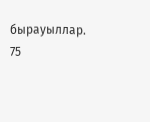бырауыллар.
75